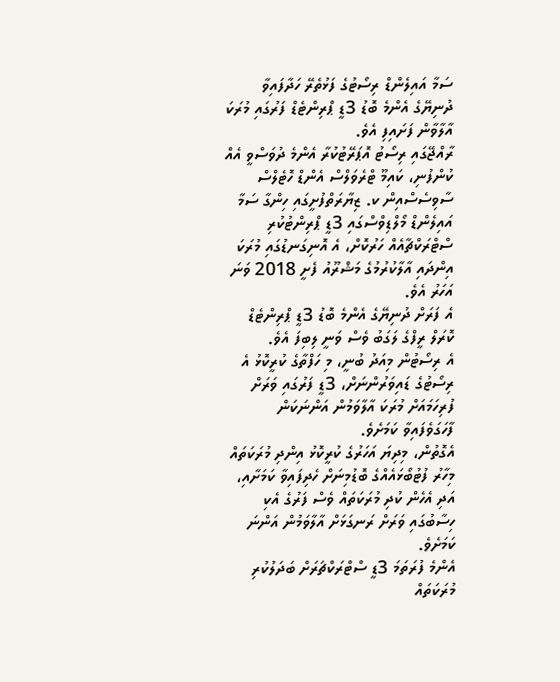ސަމާ އައިލެންޑް ރިސޯޓުގެ ފަޅުތެރޭ ހަދާފައިވާ ދުނިޔޭގެ އެންމެ ބޮޑު 3ޑީ ޕްރިންޓެޑް ފަރުގައި މުރަކަ އާލާވާން ފަށައިފި އެވެ.
ރާއްޖޭގައި ރިސޯޓު އޮޕަރޭޓުކުރާ އެންމެ ދުވަސްވީ އެއް ކުންފުނި، ކައިމޫ ޓްރެވަލްސް އެންޑް ހޮޓެލްސް ސާވިސެސްއިން ކ. ޒިޔާރަތްފުށީގައި ހިންގާ ސަމާ އައިލެންޑް މޯލްޑިވްސްގައި 3ޑީ ޕްރިންޓުކުރި ސްޓްރަކްޗާއެއް ހަރުކޮށް، އެ އޮނިގަނޑުގައި މުރަކަ އިންދައި އާލާކުރުމުގެ މަޝްރޫއު ފެށީ 2018 ވަނަ އަހަރު އެވެ.
އެ ފަރަށް ދުނިޔޭގެ އެންމެ ބޮޑު 3ޑީ ޕްރިންޓެޑް ކޮރަލް ރީފްގެ ލަގަބު ވެސް ވަނީ ލިބިފަ އެވެ.
އެ ރިސޯޓުން މިއަދު ބުނީ، މި ހަފްތާގެ ކުރީކޮޅު އެ ރިސޯޓުގެ ޑައިވަރުންނަށް، 3ޑީ ފަރުގައި ވަރަށް ފުރިހަމައަށް މުރަކަ އާލާވަމުން އަންނަކަން ފާހަގަވެފައިވާ ކަމަށެވެ.
އެގޮތުން، މިދިޔަ އަހަރުގެ ކުރީކޮޅު އިންދި މުރަކަތައް މިހާރު ފުޓުބޯޅައެއްގެ ބޮޑުމިނަށް ހެދިފައިވާ ކަމަށާއި، އަދި އެހެން ކުދި މުރަކަތައް ވެސް ފަރުގެ އެކި ހިސާބުގައި ވަރަށް ރަނގަޅަށް އާލާވަމުން އަންނަ ކަމަށެވެ.
އެންމެ ފުރަތަމަ 3ޑީ ސްޓްރަކްޗަރަށް ބަދަލުކުރި މުރަކަތައް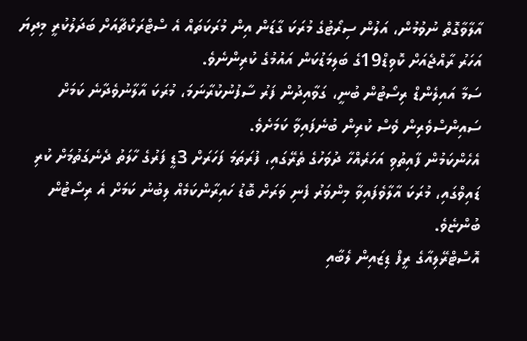އާލާވާގޮތް ނުވުމުން، އަލުން ސިރޯޓުގެ މުރަކަ ގާޑަން އިން މުރަކަތައް އެ ސްޓްރަކްޗާއަށް ބަދަލުކުރީ މިދިޔަ އަހަރު ރާއްޖެއަށް ކޮވިޑް19ގެ ބަލިމަޑުކަން އައުމުގެ ކުރިންނެވެ.
ސަމާ އައިލެންޑް ރިސޯޓުން ބުނީ، ގަވާއިދުން ފަރު ސާފުނުކުރާނަމަ، މުރަކަ އާލާނުވެދާނެ ކަމަށް ސައިންސްވެރިން ވެސް ކުރިން ބުނެފައިވާ ކަމަށެވެ.
އެހެންކަމުން ފާއިތުވި އަހަރެއްހާ ދުވަހުގެ ތެރޭގައި، ފުރަތަމަ ފަހަރަށް 3ޑީ ފަރުގެ ހާލަތު ދެނެގަތުމަށް ކުރި ޑައިވްގައި، މުރަކަ އާލާވެފައިވާ މިންވަރު ފެނި ވަރަށް ބޮޑު ހައިރާންކަމެއް ލިބުނު ކަމަށް އެ ރިސޯޓުން ބުންޏެވެ.
އޮސްޓްރޭލިއާގެ ރީފް ޑިޒައިން ލެބާއި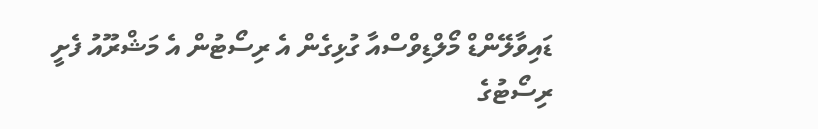ޑައިވާލޭންޑް މޯލްޑިވްސްއާ ގުޅިގެން އެ ރިސޯޓުން އެ މަޝްރޫއު ފެށީ ރިސޯޓުގެ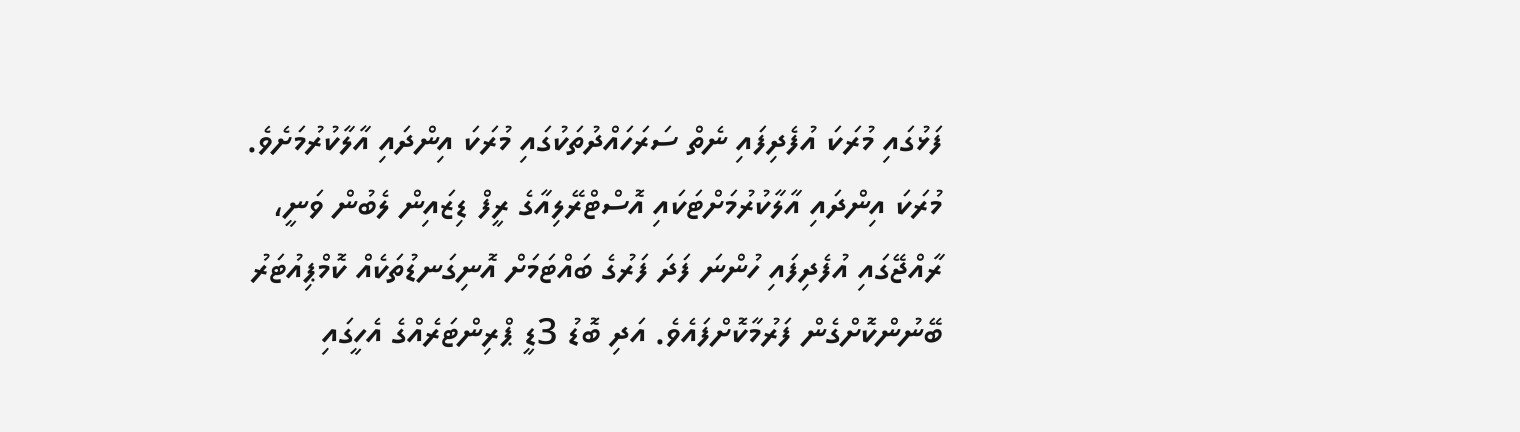ފަޅުގައި މުރަކަ އުފެދިފައި ނެތް ސަރަހައްދުތަކުގައި މުރަކަ އިންދައި އާލާކުރުމަށެވެ.
މުރަކަ އިންދައި އާލާކުރުމަށްޓަކައި އޮސްޓްރޭލިއާގެ ރީފް ޑިޒައިން ލެބުން ވަނީ، ރާއްޖޭގައި އުފެދިފައި ހުންނަ ފަދަ ފަރުގެ ބައްޓަމަށް އޮނިގަނޑުތަކެއް ކޮމްޕިއުޓަރު ބޭނުންކޮށްގެން ފަރުމާކޮށްފައެވެ. އަދި ބޮޑު 3ޑީ ޕްރިންޓަރެއްގެ އެހީގައި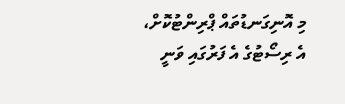މި އޮނިގަނޑުތައް ޕްރިންޓުކޮށް، އެ ރިސޯޓުގެ އެ ފަރުގައި ވަނީ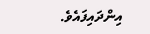އިންދައިފައެވެ.